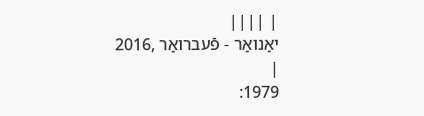| ||||
יאַנואַר - פֿעברואַר ,2016
|
1979: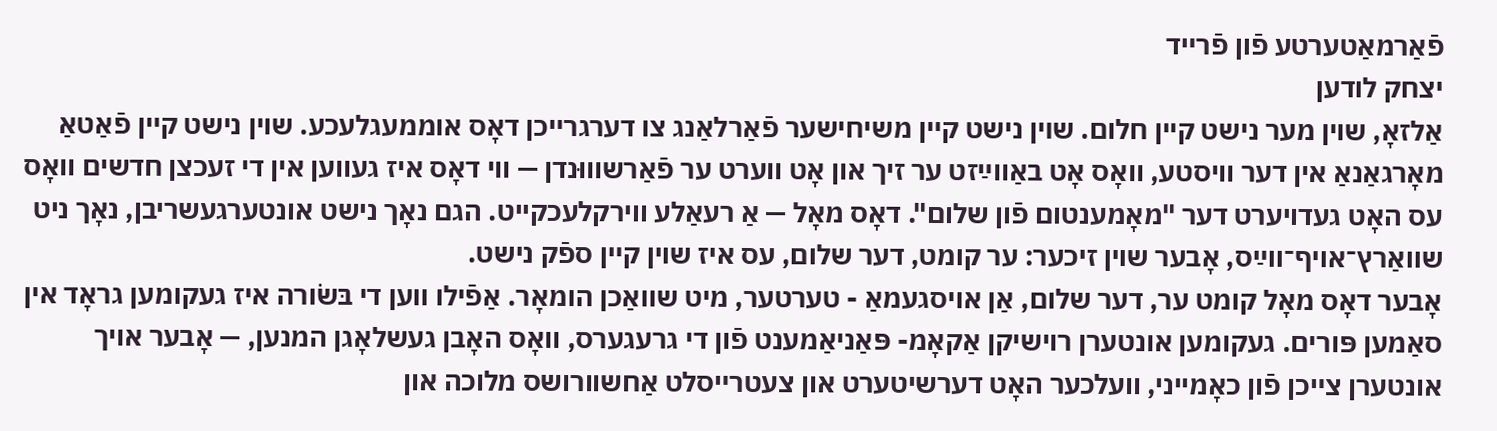פֿאַרמאַטערטע פֿון פֿרײד
יצחק לודען
אַלזאָ, שוין מער נישט קיין חלום. שױן נישט קײן משיחישער פֿאַרלאַנג צו דערגרײכן דאָס אוממעגלעכע. שוין נישט קײן פֿאַטאַ מאָרגאַנאַ אין דער װיסטע, װאָס אָט באַװײַזט ער זיך און אָט װערט ער פֿאַרשװוּנדן — װי דאָס איז געװען אין די זעכצן חדשים װאָס עס האָט געדויערט דער "מאָמענטום פֿון שלום". דאָס מאָל — אַ רעאַלע װירקלעכקייט. הגם נאָך נישט אונטערגעשריבן, נאָך ניט שװאַרץ־אויף־װײַס, אָבער שוין זיכער: ער קומט, דער שלום, עס איז שוין קײן ספֿק נישט.
אָבער דאָס מאָל קומט ער, דער שלום, אַן אויסגעמאַ - טערטער, מיט שװאַכן הומאָר. אַפֿילו װען די בּשׂורה איז געקומען גראָד אין סאַמען פּורים. געקומען אונטערן רוישיקן אַקאָמ- פּאַניאַמענט פֿון די גרעגערס, װאָס האָבן געשלאָגן המנען, — אָבער אויך אונטערן צײכן פֿון כאָמייני, װעלכער האָט דערשיטערט און צעטרײסלט אַחשוורושס מלוכה און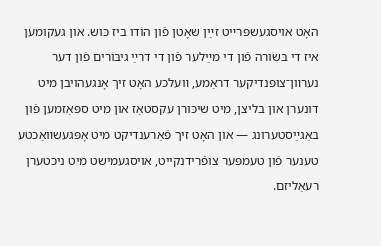האָט אויסגעשפּרײט זײַן שאָטן פֿון הוֹדו ביז כּוש. און געקומען איז די בּשׂורה פֿון די מײַלער פֿון די דרײַ גיבּוֹרים פֿון דער נערװן־צופּנדיקער דראַמע, װעלכע האָט זיך אָנגעהויבן מיט דונערן און בליצן, מיט שיכּורן עקסטאַז און מיט ספּאַזמען פֿון באַגײַסטערונג — און האָט זיך פֿאַרענדיקט מיט אָפּגעשװאַכטע טענער פֿון טעמפּער צופֿרידנקייט, אויסגעמישט מיט ניכטערן רעאַליזם.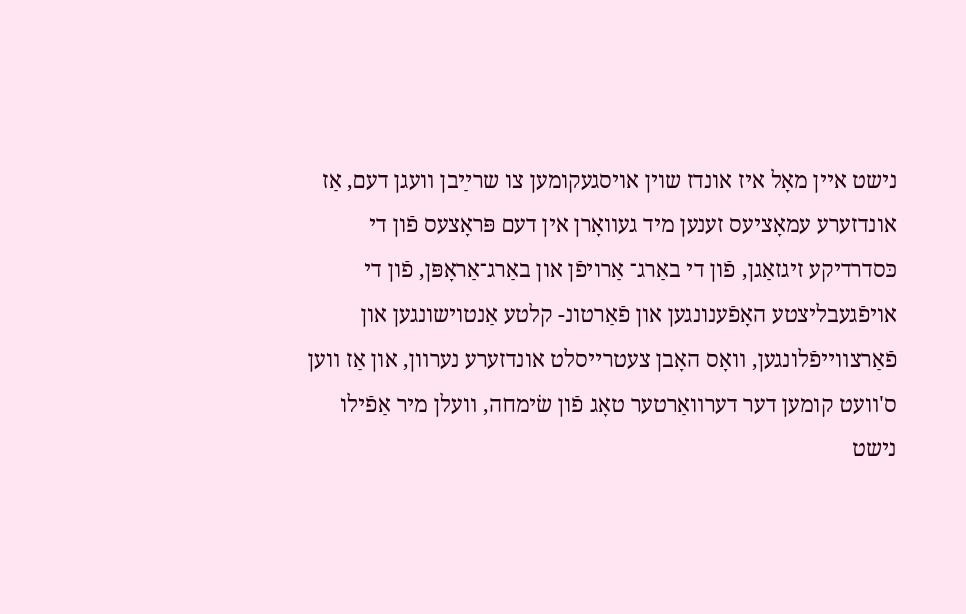נישט איין מאָל איז אונדז שוין אויסגעקומען צו שרײַבן װעגן דעם, אַז אונדזערע עמאָציעס זענען מיד געװאָרן אין דעם פּראָצעס פֿון די כּסדרדיקע זיגזאַגן, פֿון די באַרג־ אַרויפֿן און באַרג־אַראָפּן, פֿון די אויפֿגעבליצטע האָפֿענונגען און פֿאַרטונ- קלטע אַנטוישונגען און פֿאַרצװײפֿלונגען, װאָס האָבן צעטרײסלט אונדזערע נערװן, און אַז װען ס'װעט קומען דער דערװאַרטער טאָג פֿון שׂימחה, װעלן מיר אַפֿילו נישט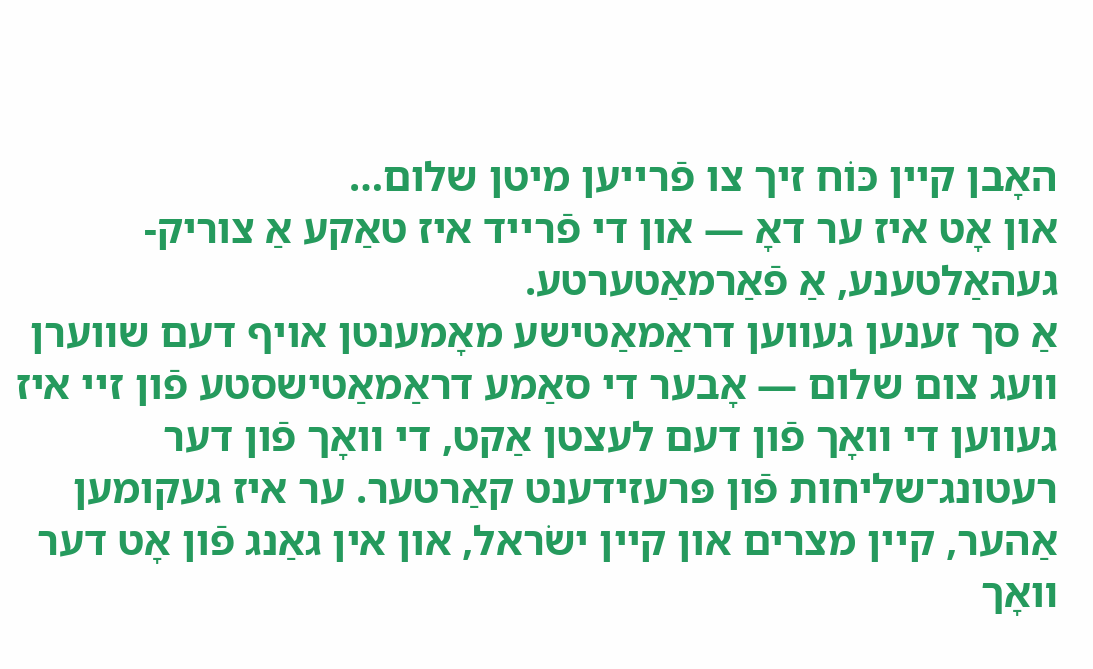האָבן קיין כּוֹח זיך צו פֿרײען מיטן שלום…
און אָט איז ער דאָ — און די פֿרײד איז טאַקע אַ צוריק- געהאַלטענע, אַ פֿאַרמאַטערטע.
אַ סך זענען געװען דראַמאַטישע מאָמענטן אויף דעם שװערן װעג צום שלום — אָבער די סאַמע דראַמאַטישסטע פֿון זײ איז געװען די װאָך פֿון דעם לעצטן אַקט, די װאָך פֿון דער רעטונג־שליחות פֿון פּרעזידענט קאַרטער. ער איז געקומען אַהער, קײן מצרים און קיין ישׂראל, און אין גאַנג פֿון אָט דער װאָך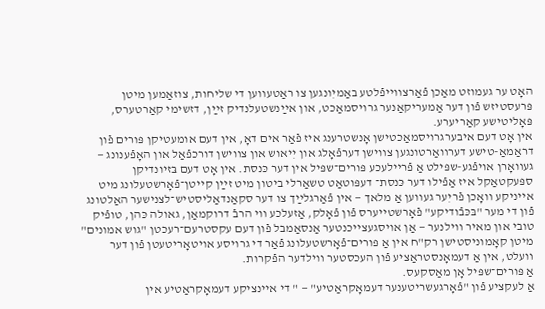האָט ער געמוזט מאַכן פֿאַרצװײפֿלטע באַמיִונגען צו ראַטעװען די שליחות, צוזאַמען מיטן פּרעסטיזש פֿון דער אַמעריקאַנער גרויסמאַכט, און אײַנשטעלנדיק זײַן, דזשימי קאַרטערס, פּאָליטישע קאַריערע.
אין אָט דעם איבערגרויסמאַכטישן אָנשטרענג איז פֿאַר אים דאָ, אין דעם אומעטיקן פּורים פֿון דראַמאַ-טישע דערװאַרטונגען צװישן דערפֿאָלג און יִיאוש און צװישן דורכפֿאַל און האָפֿענונג — געװאָרן אויפֿגע-שפּילט אַ פֿרײלעכע פּורים־שפּיל אין דער כּנסת. אין אָט דעם בּזיונדיקן ספּעקטאַקל איז אַפֿילו דער כּנסת־ דעפּוטאַט טשאַרלי ביטון מיט זײַן קײטן־פֿאָרשטעלונג מיט אײניקע װאָכן פֿריִער געװען אַ מלאך — אין פֿאַרגלײַך צו דער סקאַנדאַליסטיש־לצנישער האַלטונג פֿון די מער "בּכּבֿודיקע" פֿאָרשטײערס פֿון פֿאָלק, אַזעלכע װי הרבֿ דרוקמאַן, גאולה כּהן, טופֿיק טובי און מאיר װילנער — אַן אויסגעצײכנטער אַנסאַמבל פֿון דעם עקסטרעם־רעכטן "גוש אמונים" מיטן קאָמוניסטישן רק"ח אין אַ פּורים־פֿאָרשטעלונג פֿאַר די גרויסע אויטאָריטעטן פֿון דער װעלט, אין אַ דעמאָנסטראַציע פֿון העכסטער װילדער הפֿקרות.
אַ פּורים־שפּיל אָן מאַסקעס.
אַ לעקציע פֿון "פֿאָרגעשריטענער דעמאָקראַטיע" — " די איינציקע דעמאָקראַטיע אין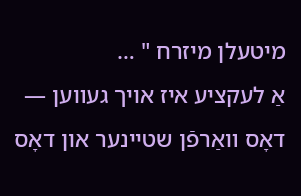מיטעלן מיזרח " …
אַ לעקציע איז אויך געװען — דאָס װאַרפֿן שטיינער און דאָס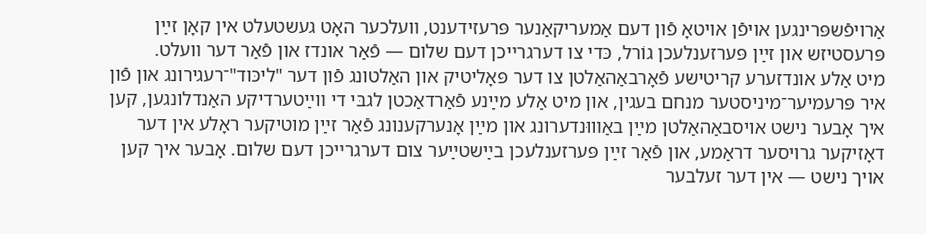אַרויפֿשפּרינגען אויפֿן אויטאָ פֿון דעם אַמעריקאַנער פּרעזידענט, װעלכער האָט געשטעלט אין קאָן זײַן פּרעסטיזש און זײַן פּערזענלעכן גוֹרל, כּדי צו דערגרײכן דעם שלום — פֿאַר אונדז און פֿאַר דער װעלט.
מיט אַלע אונדזערע קריטישע פֿאָרבאַהאַלטן צו דער פּאָליטיק און האַלטונג פֿון דער "ליכּוד"־רעגירונג און פֿון איר פּרעמיער־מיניסטער מנחם בעגין, און מיט אַלע מײַנע פֿאַרדאַכטן לגבּי די װײַטערדיקע האַנדלונגען, קען איך אָבער נישט אויסבאַהאַלטן מײַן באַװוּנדערונג און מײַן אָנערקענונג פֿאַר זײַן מוטיקער ראָלע אין דער דאָזיקער גרויסער דראַמע, און פֿאַר זײַן פּערזענלעכן בײַשטײַער צום דערגרײכן דעם שלום. אָבער איך קען אויך נישט — אין דער זעלבער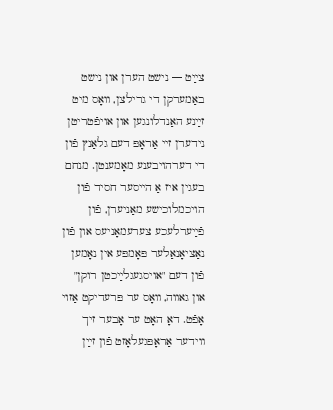צײַט — נישט הערן און נישט באַמערקן די גרילצן, װאָס מיט זײַנע האַנדלונגען און אויפֿטריטן נידערן זײ אַראָפּ דעם גלאַנץ פֿון די דערהויבענע מאָמענטן. מנחם בעגין איז אַ הײסער חסיד פֿון הויכמלוכישע מאַניערן, פֿון פֿײַערלעכע צערעמאָניעס און פֿון נאַציאָנאַלער פּאָמפּע אין נאָמען פֿון דעם "אויסגעגלײַכטן רוקן" און גאװה, װאָס ער פּרעדיקט אַזוי אָפֿט. דאָ האָט ער אָבער זיך װידער אַראָפּגעלאָזט פֿון זײַן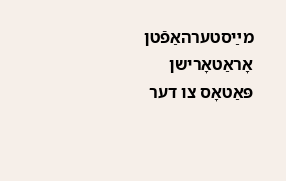מײַסטערהאַפֿטן אָראַטאָרישן פּאַטאָס צו דער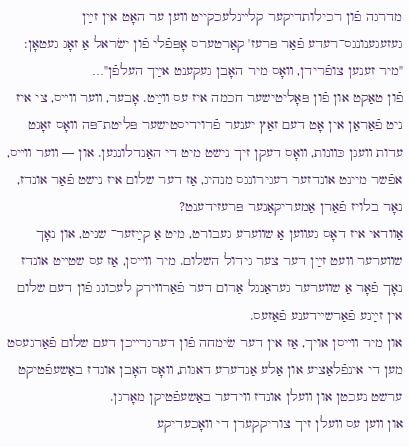מדרגה פֿון רכילותדיקער קלײנלעכקייט װען ער האָט אין זײַן געזעגענונגס־רעדע פֿאַר פּרעז' קאַרטערס אָפּפֿלי פֿון ישׂראל אַ זאָג געטאָן:
"מיר זענען צופֿרידן, װאָס מיר האָבן געקענט אײַך העלפֿן"…
פֿון טאַקט און פֿון פּאָליטישער חכמה איז עס װײַט. אָבער, װער װײס, צי איז ניט פֿאַראַן אין אָט דעם זאַץ יענער פֿרוידיסטישער פּליטת־פּה װאָס זאָגט עדות װעגן כּװנות, װאָס דעקן זיך נישט מיט די האַנדלונגען. און — װער װײס, אפֿשר מיינט אונדזער רעגירונגס מנהיג, אַז דער שלום איז נישט פֿאַר אונדז, נאָר בלויז פֿאַרן אַמעריקאַנער פּרעזידענט?
אַװדאי איז דאָס געװען אַ שװערע געבורט, מיט אַ קײַזער־ שניט, און נאָך שװערער װעט זײַן דער צער גידול השלום. מיר װײסן, אַז עס שטײט אונדז נאָך פֿאָר אַ שװערער געראַנגל אַרום דער פֿאַרװירק לעכונג פֿון דעם שלום אין זײַנע פֿאַרשײדענע פֿאַזעס.
און מיר װײסן אויך, אַז אין דער שׂימחה פֿון דערגרײכן דעם שלום פֿאַרגעסט מען די אינפֿלאַציע און אַלע אַנדערע דאגות, װאָס האָבן אונדז באַשעפֿטיקט ערשט נעכטן און װעלן אונדז װידער באַשעפֿטיקן מאָרגן.
און װען עס װעלן זיך צוריקקערן די װאָכעדיקע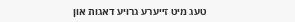טעג מיט זײערע גרויע דאגות און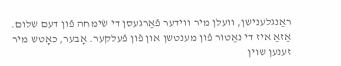ראַנגלענישן, װעלן מיר װידער פֿאַרגעסן די שׂימחה פֿון דעם שלום. אַזאַ איז די נאַטור פֿון מענטשן און פֿון פֿעלקער. אָבער, כאָטש מיר זענען שוין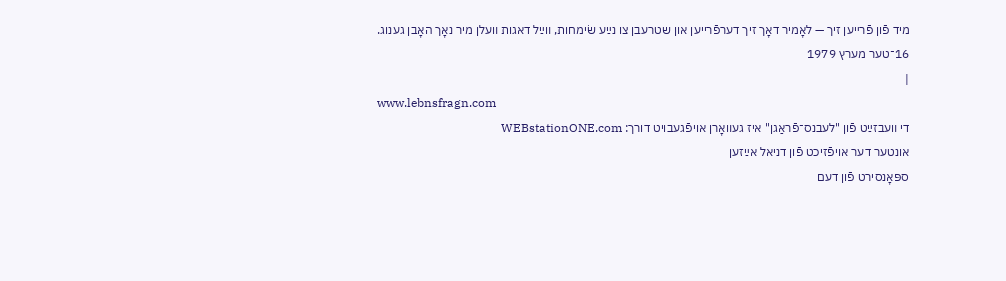מיד פֿון פֿרײען זיך — לאָמיר דאָך זיך דערפֿרייען און שטרעבן צו נײַע שׂימחות, װײַל דאגות װעלן מיר נאָך האָבן גענוג.
16־טער מערץ 1979
|
www.lebnsfragn.com
די װעבזײַט פֿון "לעבנס־פֿראַגן" איז געװאָרן אויפֿגעבויט דורך: WEBstationONE.com
אונטער דער אויפֿזיכט פֿון דניאל אײַזען
ספּאָנסירט פֿון דעם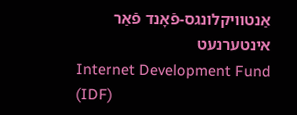אַנטװיקלונגס-פֿאָנד פֿאַר אינטערנעט
Internet Development Fund (IDF)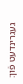געגרינדעט פֿון: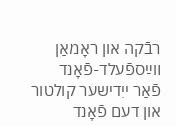רבֿקה און ראָמאַן װײַספֿעלד-פֿאָנד פֿאַר ייִדישער קולטור
און דעם פֿאָנד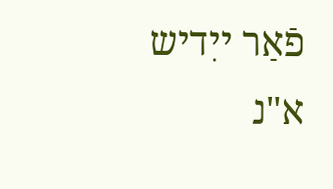פֿאַר ייִדיש א"נ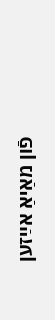פֿון מאַיאַ אײַזען